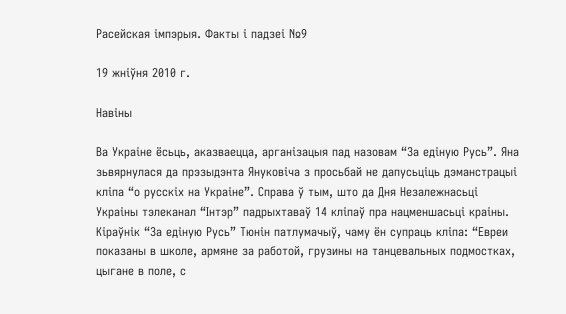Расейская імпэрыя. Факты і падзеі №9

19 жніўня 2010 г.

Навіны

Ва Украіне ёсьць, аказваецца, арганізацыя пад назовам “За едіную Русь”. Яна зьвярнулася да прэзыдэнта Януковіча з просьбай не дапусьціць дэманстрацыі кліпа “о русскіх на Украіне”. Справа ў тым, што да Дня Незалежнасьці Украіны тэлеканал “Інтэр” падрыхтаваў 14 кліпаў пра нацменшасьці краіны. Кіраўнік “За едіную Русь” Тюнін патлумачыў, чаму ён супраць кліпа: “Евреи показаны в школе, армяне за работой, грузины на танцевальных подмостках, цыгане в поле, с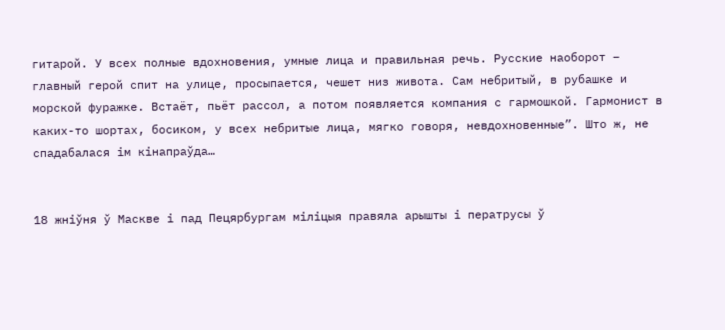гитарой. У всех полные вдохновения, умные лица и правильная речь. Русские наоборот – главный герой спит на улице, просыпается, чешет низ живота. Сам небритый, в рубашке и морской фуражке. Встаёт, пьёт рассол, а потом появляется компания с гармошкой. Гармонист в каких-то шортах, босиком, у всех небритые лица, мягко говоря, невдохновенные”. Што ж, не спадабалася ім кінапраўда…


18 жніўня ў Маскве і пад Пецярбургам міліцыя правяла арышты і ператрусы ў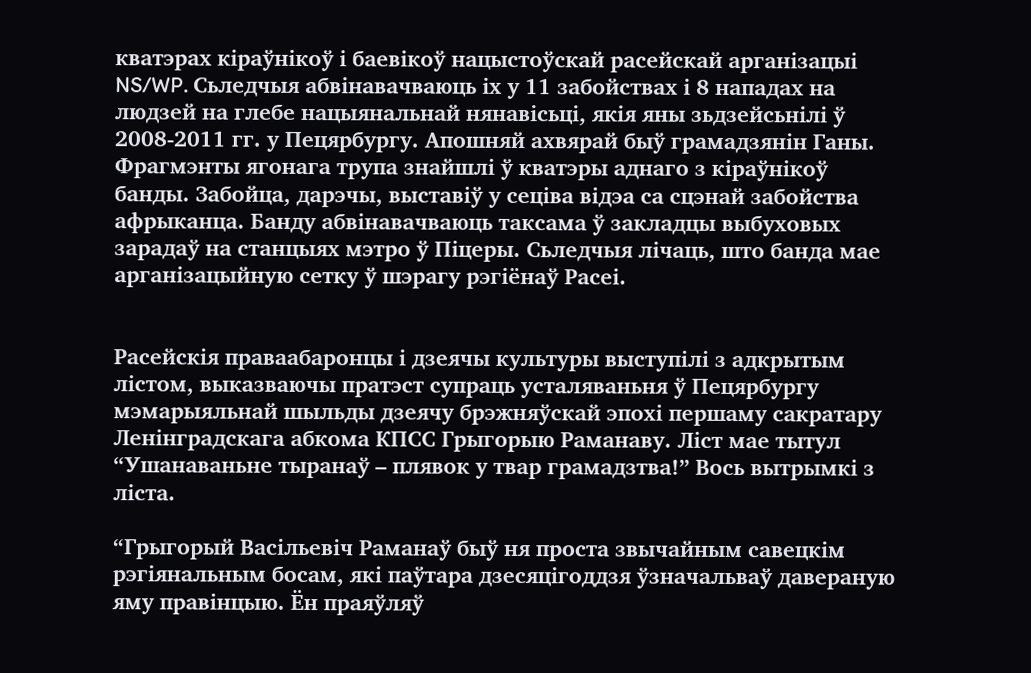кватэрах кіраўнікоў і баевікоў нацыстоўскай расейскай арганізацыі NS/WP. Сьледчыя абвінавачваюць іх у 11 забойствах і 8 нападах на людзей на глебе нацыянальнай нянавісьці, якія яны зьдзейсьнілі ў 2008-2011 гг. у Пецярбургу. Апошняй ахвярай быў грамадзянін Ганы. Фрагмэнты ягонага трупа знайшлі ў кватэры аднаго з кіраўнікоў банды. Забойца, дарэчы, выставіў у сеціва відэа са сцэнай забойства афрыканца. Банду абвінавачваюць таксама ў закладцы выбуховых зарадаў на станцыях мэтро ў Піцеры. Сьледчыя лічаць, што банда мае арганізацыйную сетку ў шэрагу рэгіёнаў Расеі.


Расейскія праваабаронцы і дзеячы культуры выступілі з адкрытым лістом, выказваючы пратэст супраць усталяваньня ў Пецярбургу мэмарыяльнай шыльды дзеячу брэжняўскай эпохі першаму сакратару Ленінградскага абкома КПСС Грыгорыю Раманаву. Ліст мае тытул “Ушанаваньне тыранаў – плявок у твар грамадзтва!” Вось вытрымкі з ліста.

“Грыгорый Васільевіч Раманаў быў ня проста звычайным савецкім рэгіянальным босам, які паўтара дзесяцігоддзя ўзначальваў давераную яму правінцыю. Ён праяўляў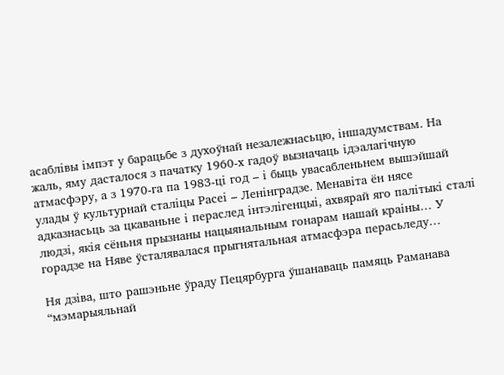асаблівы імпэт у барацьбе з духоўнай незалежнасьцю, іншадумствам. На жаль, яму дасталося з пачатку 1960-х гадоў вызначаць ідэалагічную атмасфэру, а з 1970-га па 1983-ці год – і быць увасабленьнем вышэйшай улады ў культурнай сталіцы Расеі – Ленінградзе. Менавіта ён нясе адказнасьць за цкаваньне і пераслед інтэлігенцыі, ахвярай яго палітыкі сталі людзі, якія сёньня прызнаны нацыянальным гонарам нашай краіны… У горадзе на Няве ўсталявалася прыгнятальная атмасфэра перасьледу…

Ня дзіва, што рашэньне ўраду Пецярбурга ўшанаваць памяць Раманава “мэмарыяльнай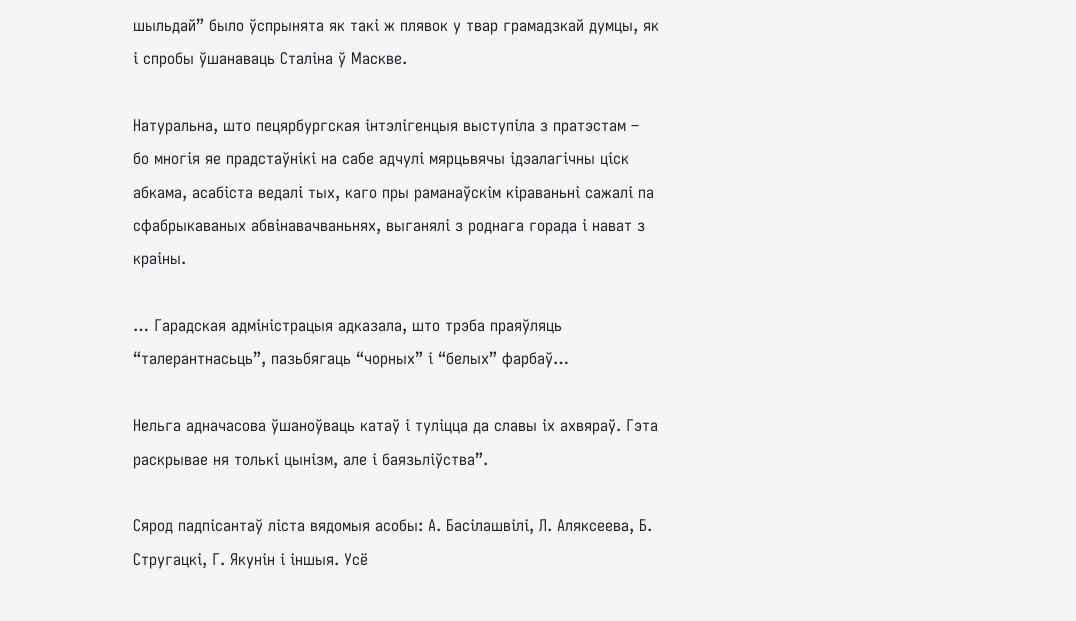шыльдай” было ўспрынята як такі ж плявок у твар грамадзкай думцы, як і спробы ўшанаваць Сталіна ў Маскве.

Натуральна, што пецярбургская інтэлігенцыя выступіла з пратэстам – бо многія яе прадстаўнікі на сабе адчулі мярцьвячы ідэалагічны ціск абкама, асабіста ведалі тых, каго пры раманаўскім кіраваньні сажалі па сфабрыкаваных абвінавачваньнях, выганялі з роднага горада і нават з краіны.

… Гарадская адміністрацыя адказала, што трэба праяўляць “талерантнасьць”, пазьбягаць “чорных” і “белых” фарбаў…

Нельга адначасова ўшаноўваць катаў і туліцца да славы іх ахвяраў. Гэта раскрывае ня толькі цынізм, але і баязьліўства”.

Сярод падпісантаў ліста вядомыя асобы: А. Басілашвілі, Л. Аляксеева, Б. Стругацкі, Г. Якунін і іншыя. Усё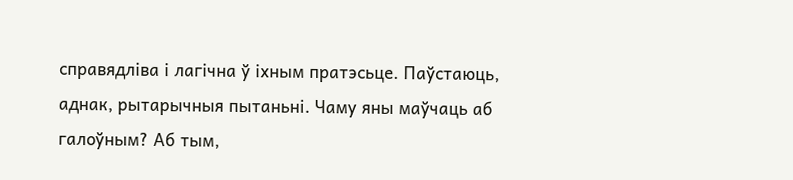справядліва і лагічна ў іхным пратэсьце. Паўстаюць, аднак, рытарычныя пытаньні. Чаму яны маўчаць аб галоўным? Аб тым,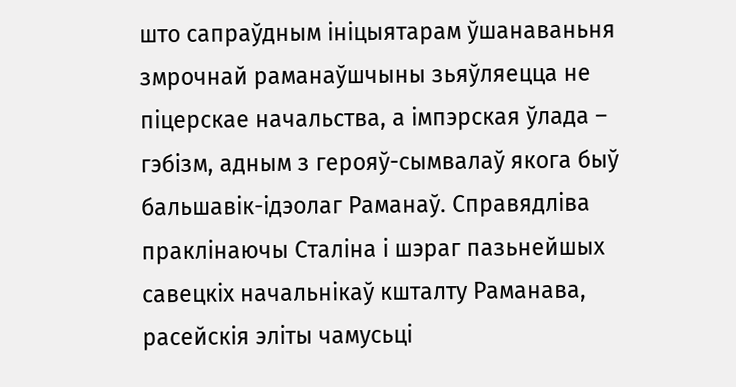што сапраўдным ініцыятарам ўшанаваньня змрочнай раманаўшчыны зьяўляецца не піцерскае начальства, а імпэрская ўлада – гэбізм, адным з герояў-сымвалаў якога быў бальшавік-ідэолаг Раманаў. Справядліва праклінаючы Сталіна і шэраг пазьнейшых савецкіх начальнікаў кшталту Раманава, расейскія эліты чамусьці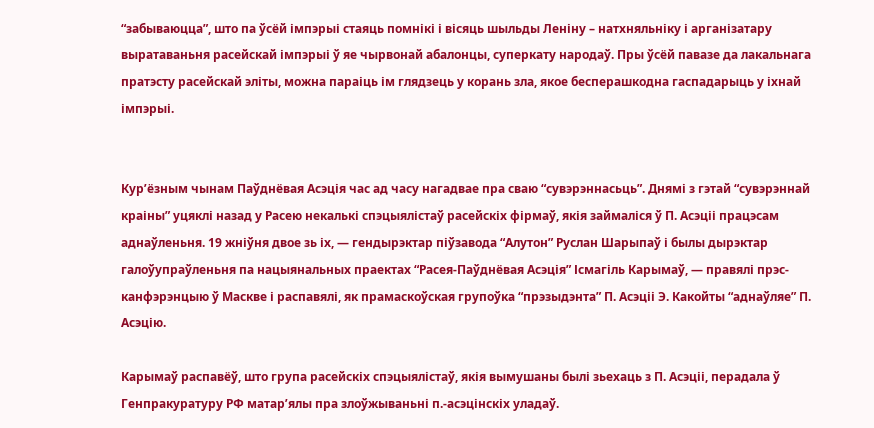“забываюцца”, што па ўсёй імпэрыі стаяць помнікі і вісяць шыльды Леніну – натхняльніку і арганізатару выратаваньня расейскай імпэрыі ў яе чырвонай абалонцы, суперкату народаў. Пры ўсёй павазе да лакальнага пратэсту расейскай эліты, можна параіць ім глядзець у корань зла, якое бесперашкодна гаспадарыць у іхнай імпэрыі.


Кур’ёзным чынам Паўднёвая Асэція час ад часу нагадвае пра сваю “сувэрэннасьць”. Днямі з гэтай “сувэрэннай краіны” уцяклі назад у Расею некалькі спэцыялістаў расейскіх фірмаў, якія займаліся ў П. Асэціі працэсам аднаўленьня. 19 жніўня двое зь іх, — гендырэктар піўзавода “Алутон” Руслан Шарыпаў і былы дырэктар галоўупраўленьня па нацыянальных праектах “Расея-Паўднёвая Асэція” Ісмагіль Карымаў, — правялі прэс-канфэрэнцыю ў Маскве і распавялі, як прамаскоўская групоўка “прэзыдэнта” П. Асэціі Э. Какойты “аднаўляе” П. Асэцію.

Карымаў распавёў, што група расейскіх спэцыялістаў, якія вымушаны былі зьехаць з П. Асэціі, перадала ў Генпракуратуру РФ матар’ялы пра злоўжываньні п.-асэцінскіх уладаў.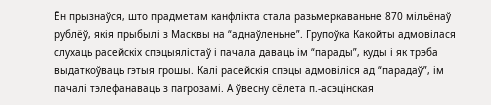Ён прызнаўся, што прадметам канфлікта стала разьмеркаваньне 870 мільёнаў рублёў, якія прыбылі з Масквы на “аднаўленьне”. Групоўка Какойты адмовілася слухаць расейскіх спэцыялістаў і пачала даваць ім “парады”, куды і як трэба выдаткоўваць гэтыя грошы. Калі расейскія спэцы адмовіліся ад “парадаў”, ім пачалі тэлефанаваць з пагрозамі. А ўвесну сёлета п.-асэцінская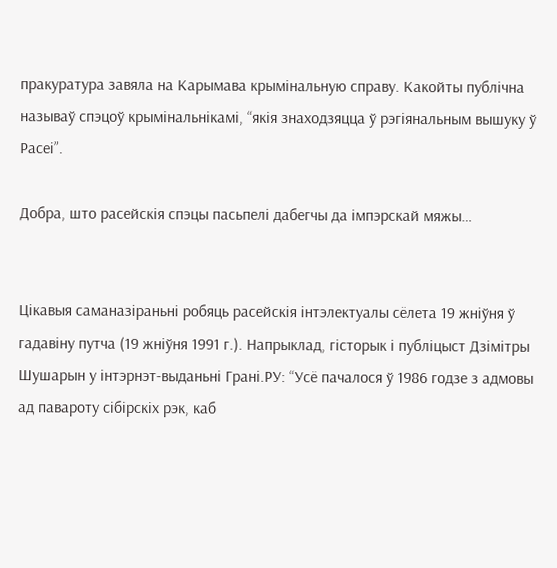пракуратура завяла на Карымава крымінальную справу. Какойты публічна называў спэцоў крымінальнікамі, “якія знаходзяцца ў рэгіянальным вышуку ў Расеі”.

Добра, што расейскія спэцы пасьпелі дабегчы да імпэрскай мяжы…


Цікавыя саманазіраньні робяць расейскія інтэлектуалы сёлета 19 жніўня ў гадавіну путча (19 жніўня 1991 г.). Напрыклад, гісторык і публіцыст Дзімітры Шушарын у інтэрнэт-выданьні Грані.РУ: “Усё пачалося ў 1986 годзе з адмовы ад павароту сібірскіх рэк, каб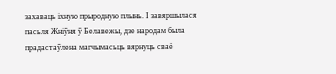захаваць іхную прыродную плынь. І завяршылася пасьля Жніўня ў Белавежы, дзе народам была прадастаўлена магчымасьць вярнуць сваё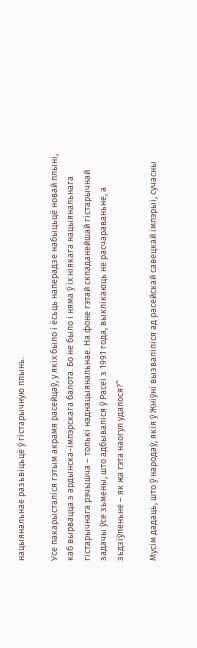нацыянальнае разьвіцьцё ў гістарычную плынь.

Усе пакарысталіся гэтым акрамя расейцаў, у якіх было і ёсьць наперадзе набыцьцё новай плыні, каб вырвацца з ардынска-імпэрскага балота. Бо не было і няма ў іх ніякага нацыянальнага гістарычнага рэчышча – толькі наднацыянальнае. На фоне гэтай складанейшай гістарычнай задачы ўсе зьмены, што адбываліся ў Расеі з 1991 года, выклікаюць не расчараваньне, а зьдзіўленьне – як жа гэта наогул удалося?”

Мусім дадаць, што ў народаў, якія ў Жніўні вызваліліся ад расейскай савецкай імпэрыі, сучасны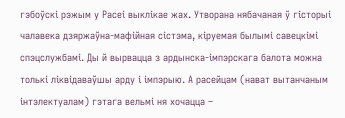гэбоўскі рэжым у Расеі выклікае жах. Утворана нябачаная ў гісторыі чалавека дзяржаўна-мафійная сістэма, кіруемая былымі савецкімі спэцслужбамі. Ды й вырвацца з ардынска-імпэрскага балота можна толькі ліквідаваўшы арду і імпэрыю. А расейцам (нават вытанчаным інтэлектуалам) гэтага вельмі ня хочацца –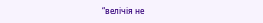“велічія не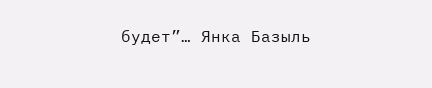будет”… Янка Базыль